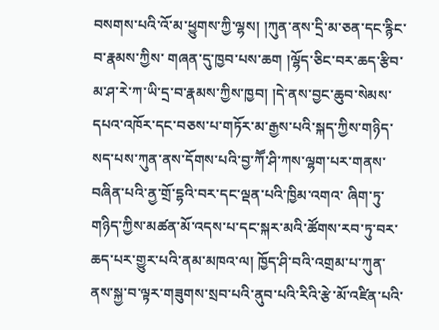བསགས་པའི་འོ་མ་ཕྱུགས་ཀྱི་ལྷས། །ཀུན་ནས་དྲི་མ་ཅན་དང་རྙིང་བ་རྣམས་ཀྱིས་ གཞན་དུ་ཁྱབ་པས་ཆག །ལྷོད་ཅིང་བར་ཆད་རྩིབ་མ་ཤ་རེ་ཀ་ཡི་དྲ་བ་རྣམས་ཀྱིས་ཁྱབ། །དེ་ནས་བྱང་ཆུབ་སེམས་དཔའ་འཁོར་དང་བཅས་པ་གཏོར་མ་རྒྱས་པའི་སྐད་ཀྱིས་གཉིད་སད་པས་ཀུན་ནས་དོགས་པའི་བྱ་ཀཽ་ཤི་ཀས་ལྷག་པར་གནས་བཞིན་པའི་ནྱ་གྲོ་དྷའི་བར་དང་ལྡན་པའི་ཁྱིམ་འགའ་ ཞིག་ཏུ་གཉིད་ཀྱིས་མཚན་མོ་འདས་པ་དང་སྐར་མའི་ཚོགས་རབ་ཏུ་བར་ཆད་པར་གྱུར་པའི་ནམ་མཁའ་ལ། ཁྱོད་ཤི་བའི་འགྲམ་པ་ཀུན་ནས་སྐྱ་བ་ལྟར་གཟུགས་སྲབ་པའི་ནུབ་པའི་རིའི་རྩེ་མོ་འཛིན་པའི་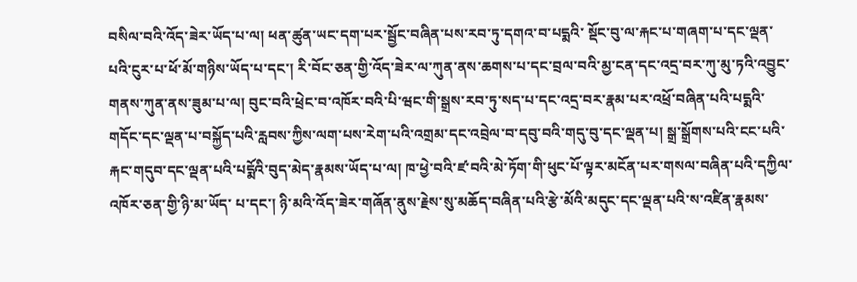བསིལ་བའི་འོད་ཟེར་ཡོད་པ་ལ། ཕན་ཚུན་ཡང་དག་པར་སྦྱོང་བཞིན་པས་རབ་ཏུ་དགའ་བ་པདྨའི་ སྡོང་བུ་ལ་རྐང་པ་གཞག་པ་དང་ལྡན་པའི་ངུར་པ་ཕོ་མོ་གཉིས་ཡོད་པ་དང་། རི་བོང་ཅན་གྱི་འོད་ཟེར་ལ་ཀུན་ནས་ཆགས་པ་དང་བྲལ་བའི་མྱ་ངན་དང་འདྲ་བར་ཀུ་མུ་ཏའི་འབྱུང་གནས་ཀུན་ནས་ཟུམ་པ་ལ། བུང་བའི་ཕྲེང་བ་འཁོར་བའི་པི་ཝང་གི་སྒྲས་རབ་ཏུ་སད་པ་དང་འདྲ་བར་རྣམ་པར་འཕྲོ་བཞིན་པའི་པདྨའི་ གདོང་དང་ལྡན་པ་བསྐྱོད་པའི་རླབས་ཀྱིས་ལག་པས་རེག་པའི་འགྲམ་དང་འབྲེལ་བ་དབུ་བའི་གདུ་བུ་དང་ལྡན་པ། སྒྲ་སྒྲོགས་པའི་ངང་པའི་རྐང་གདུབ་དང་ལྡན་པའི་པདྨོའི་བུད་མེད་རྣམས་ཡོད་པ་ལ། ཁ་ཕྱེ་བའི་ཛ་བའི་མེ་ཏོག་གི་ཕུང་པོ་ལྟར་མངོན་པར་གསལ་བཞིན་པའི་དཀྱིལ་འཁོར་ཅན་གྱི་ཉི་མ་ཡོད་ པ་དང་། ཉི་མའི་འོད་ཟེར་གཞོན་ནུས་རྗེས་སུ་མཆོད་བཞིན་པའི་རྩེ་མོའི་མདུང་དང་ལྡན་པའི་ས་འཛིན་རྣམས་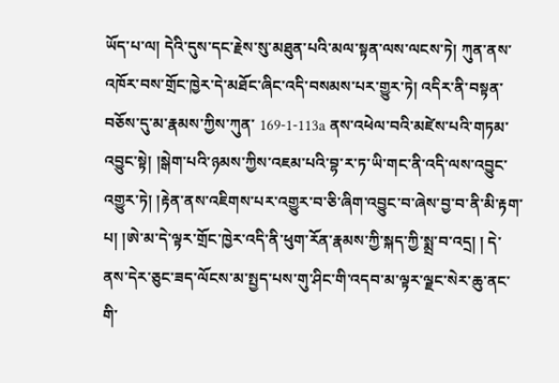ཡོད་པ་ལ། དེའི་དུས་དང་རྗེས་སུ་མཐུན་པའི་མལ་སྟན་ལས་ལངས་ཏེ། ཀུན་ནས་འཁོར་བས་གྲོང་ཁྱེར་དེ་མཐོང་ཞིང་འདི་བསམས་པར་གྱུར་ཏེ། འདིར་ནི་བསྟན་བཅོས་དུ་མ་རྣམས་ཀྱིས་ཀུན་ 169-1-113a ནས་འཕེལ་བའི་མཛེས་པའི་གཏམ་འབྱུང་སྟེ། །སྒེག་པའི་ཉམས་ཀྱིས་འཇམ་པའི་བྷ་ར་ཏ་ཡི་གང་ནི་འདི་ལས་འབྱུང་འགྱུར་ཏེ། །རྟེན་ནས་འཇིགས་པར་འགྱུར་བ་ཅི་ཞིག་འབྱུང་བ་ཞེས་བྱ་བ་ནི་མི་རྟག་པ། །ཨེ་མ་དེ་ལྟར་གྲོང་ཁྱེར་འདི་ནི་ཕུག་རོན་རྣམས་ཀྱི་སྐད་ཀྱི་སྨྲ་བ་འདྲ། ། དེ་ནས་དེར་ཅུང་ཟད་ལོངས་མ་སྤྱད་པས་གུ་ཤིང་གི་འདབ་མ་ལྟར་ལྗང་སེར་ཆུ་ནང་གི་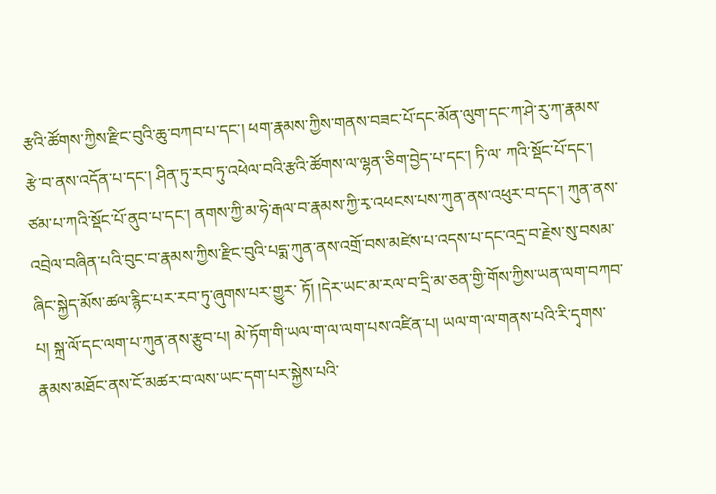རྩའི་ཚོགས་ཀྱིས་རྫིང་བུའི་ཆུ་བཀབ་པ་དང་། ཕག་རྣམས་ཀྱིས་གནས་བཟང་པོ་དང་མོན་ལུག་དང་ཀ་ཤེ་རུ་ཀ་རྣམས་རྩེ་བ་ནས་འདོན་པ་དང་། ཤིན་ཏུ་རབ་ཏུ་འཕེལ་བའི་རྩའི་ཚོགས་ལ་ལྷན་ཅིག་བྱེད་པ་དང་། ཏི་ལ་ ཀའི་སྡོང་པོ་དང་། ཙམ་པ་ཀའི་སྡོང་པོ་ནུབ་པ་དང་། ནགས་ཀྱི་མ་ཧེ་རྒལ་བ་རྣམས་ཀྱི་རྭ་འཕངས་པས་ཀུན་ནས་འཕུར་བ་དང་། ཀུན་ནས་འབྲེལ་བཞིན་པའི་བུང་བ་རྣམས་ཀྱིས་རྫིང་བུའི་པདྨ་ཀུན་ནས་འགྲོ་བས་མཛེས་པ་འདས་པ་དང་འདྲ་བ་རྗེས་སུ་བསམ་ཞིང་སྐྱེད་མོས་ཚལ་རྙིང་པར་རབ་ཏུ་ཞུགས་པར་གྱུར་ ཏོ། །དེར་ཡང་མ་རལ་བ་དྲི་མ་ཅན་གྱི་གོས་ཀྱིས་ཡན་ལག་བཀབ་པ། སྐྲ་ལོ་དང་ལག་པ་ཀུན་ནས་རྩུབ་པ། མེ་ཏོག་གི་ཡལ་ག་ལ་ལག་པས་འཛིན་པ། ཡལ་ག་ལ་གནས་པའི་རི་དྭགས་རྣམས་མཐོང་ནས་ངོ་མཚར་བ་ལས་ཡང་དག་པར་སྐྱེས་པའི་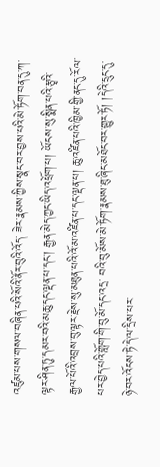འཛུམ་པས་གསལ་བཞིན་པའི་སོའི་ནོར་བུའི་འོད་ ཟེར་རྣམས་ཀྱིས་སྣང་བར་བྱས་པའི་མེ་ཏོག་བན་དུ་ཀ་ལྟར་ཤིན་ཏུ་དམར་བའི་མཆུ་དང་ལྡན་པ་དང་། རྒྱན་མེད་ཀྱང་ཡིད་འཕྲོག་པ། ཡོངས་སུ་སྨིན་པའི་རྩྭའི་རྒྱལ་པོའི་འབྲས་བུ་ལྟར་རྗེས་སུ་མཐུན་པའི་འོ་མ་འཛིན་པ་དང་ལྡན་པ། ཆུ་འཛིན་པའི་ཁྱིམ་གྱི་ནང་དུ་རོལ་པར་བྱེད་པའི་གློག་གི་བུ་མོ་དང་འདྲ་ བའི་བུ་མོས་མེ་ཏོག་རྣམས་ཐུ་ཞིང་མཐོང་བར་གྱུར་ཏོ། །དེའི་དྲུང་དུ་ཉེ་བར་འོངས་ཏེ་དེ་ལ་དྲིས་པར་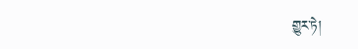གྱུར་ཏེ།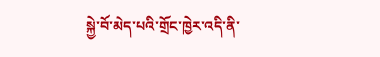སྐྱེ་བོ་མེད་པའི་གྲོང་ཁྱེར་འདི་ནི་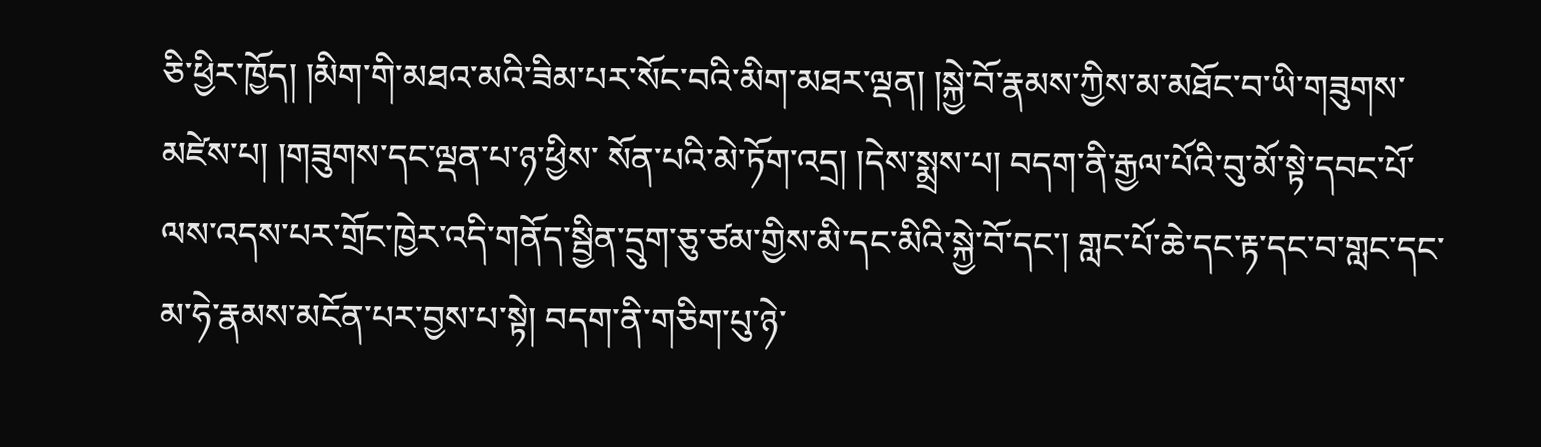ཅི་ཕྱིར་ཁྱོད། །མིག་གི་མཐའ་མའི་ཟིམ་པར་སོང་བའི་མིག་མཐར་ལྡན། །སྐྱེ་བོ་རྣམས་ཀྱིས་མ་མཐོང་བ་ཡི་གཟུགས་མཛེས་པ། །གཟུགས་དང་ལྡན་པ་ཉ་ཕྱིས་ སོན་པའི་མེ་ཏོག་འདྲ། །དེས་སྨྲས་པ། བདག་ནི་རྒྱལ་པོའི་བུ་མོ་སྟེ་དབང་པོ་ལས་འདས་པར་གྲོང་ཁྱེར་འདི་གནོད་སྦྱིན་དྲུག་ཅུ་ཙམ་གྱིས་མི་དང་མིའི་སྐྱེ་བོ་དང་། གླང་པོ་ཆེ་དང་རྟ་དང་བ་གླང་དང་མ་ཧེ་རྣམས་མངོན་པར་བྱས་པ་སྟེ། བདག་ནི་གཅིག་པུ་ཉེ་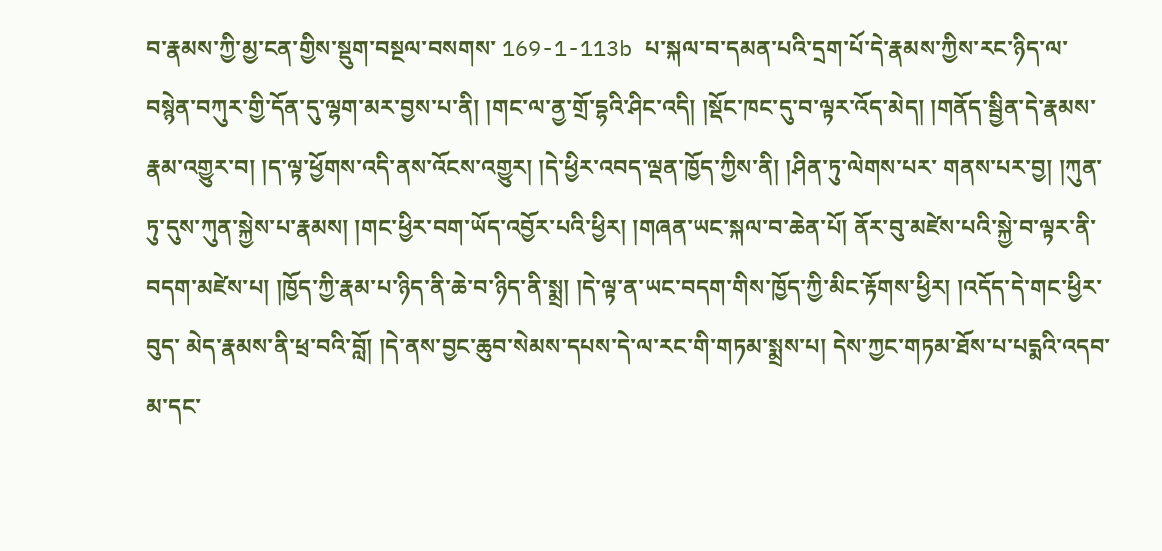བ་རྣམས་ཀྱི་མྱ་ངན་གྱིས་སྡུག་བསྔལ་བསགས་ 169-1-113b པ་སྐལ་བ་དམན་པའི་དྲག་པོ་དེ་རྣམས་ཀྱིས་རང་ཉིད་ལ་བསྙེན་བཀུར་གྱི་དོན་དུ་ལྷག་མར་བྱས་པ་ནི། །གང་ལ་ནྱ་གྲོ་དྷའི་ཤིང་འདི། །སྡོང་ཁང་དུ་བ་ལྟར་འོད་མེད། །གནོད་སྦྱིན་དེ་རྣམས་རྣམ་འགྱུར་བ། །ད་ལྟ་ཕྱོགས་འདི་ནས་འོངས་འགྱུར། །དེ་ཕྱིར་འབད་ལྡན་ཁྱོད་ཀྱིས་ནི། །ཤིན་ཏུ་ལེགས་པར་ གནས་པར་བྱ། །ཀུན་ཏུ་དུས་ཀུན་སྐྱེས་པ་རྣམས། །གང་ཕྱིར་བག་ཡོད་འབྱོར་པའི་ཕྱིར། །གཞན་ཡང་སྐལ་བ་ཆེན་པོ། ནོར་བུ་མཛེས་པའི་སྐྱེ་བ་ལྟར་ནི་བདག་མཛེས་པ། །ཁྱོད་ཀྱི་རྣམ་པ་ཉིད་ནི་ཆེ་བ་ཉིད་ནི་སྨྲ། །དེ་ལྟ་ན་ཡང་བདག་གིས་ཁྱོད་ཀྱི་མིང་རྟོགས་ཕྱིར། །འདོད་དེ་གང་ཕྱིར་བུད་ མེད་རྣམས་ནི་ཕྲ་བའི་བློ། །དེ་ནས་བྱང་ཆུབ་སེམས་དཔས་དེ་ལ་རང་གི་གཏམ་སྨྲས་པ། དེས་ཀྱང་གཏམ་ཐོས་པ་པདྨའི་འདབ་མ་དང་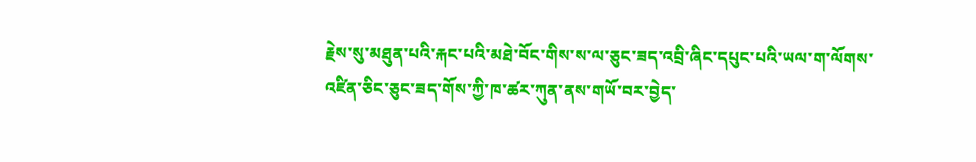རྗེས་སུ་མཐུན་པའི་རྐང་པའི་མཐེ་བོང་གིས་ས་ལ་ཅུང་ཟད་འབྲི་ཞིང་དཔུང་པའི་ཡལ་ག་ལོགས་འཛིན་ཅིང་ཅུང་ཟད་གོས་ཀྱི་ཁ་ཚར་ཀུན་ནས་གཡོ་བར་བྱེད་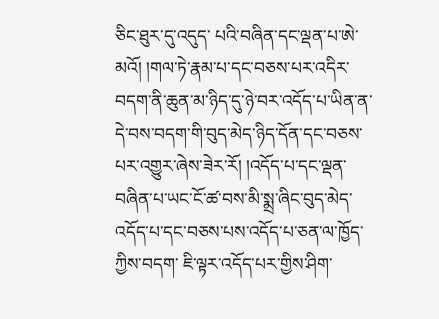ཅིང་ཐུར་དུ་འདུད་ པའི་བཞིན་དང་ལྡན་པ་ཨེ་མའོ། །གལ་ཏེ་རྣམ་པ་དང་བཅས་པར་འདིར་བདག་ནི་ཆུན་མ་ཉིད་དུ་ཉེ་བར་འདོད་པ་ཡིན་ན་དེ་བས་བདག་གི་བུད་མེད་ཉིད་དོན་དང་བཅས་པར་འགྱུར་ཞེས་ཟེར་རོ། །འདོད་པ་དང་ལྡན་བཞིན་པ་ཡང་ངོ་ཚ་བས་མི་སྨྲ་ཞིང་བུད་མེད་འདོད་པ་དང་བཅས་པས་འདོད་པ་ཅན་ལ་ཁྱོད་ཀྱིས་བདག་ ཇི་ལྟར་འདོད་པར་གྱིས་ཤིག་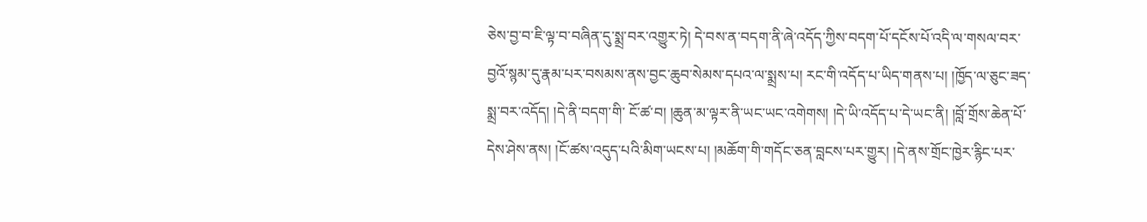ཅེས་བྱ་བ་ཇི་ལྟ་བ་བཞིན་དུ་སྨྲ་བར་འགྱུར་ཏེ། དེ་བས་ན་བདག་ནི་ཞེ་འདོད་ཀྱིས་བདག་པོ་དངོས་པོ་འདི་ལ་གསལ་བར་བྱའོ་སྙམ་དུ་རྣམ་པར་བསམས་ནས་བྱང་ཆུབ་སེམས་དཔའ་ལ་སྨྲས་པ། རང་གི་འདོད་པ་ཡིད་གནས་པ། །ཁྱོད་ལ་ཅུང་ཟད་སྨྲ་བར་འདོད། །དེ་ནི་བདག་གི་ ངོ་ཚ་བ། །ཆུན་མ་ལྟར་ནི་ཡང་ཡང་འགེགས། །དེ་ཡི་འདོད་པ་དེ་ཡང་ནི། །བློ་གྲོས་ཆེན་པོ་དེས་ཤེས་ནས། །ངོ་ཚས་འདུད་པའི་མིག་ཡངས་པ། །མཆོག་གི་གདོང་ཅན་བླངས་པར་གྱུར། །དེ་ནས་གྲོང་ཁྱེར་རྙིང་པར་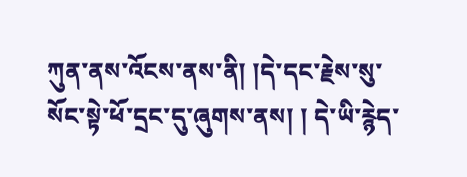ཀུན་ནས་འོངས་ནས་ནི། །དེ་དང་རྗེས་སུ་སོང་སྟེ་ཕོ་དྲང་དུ་ཞུགས་ནས། ། དེ་ཡི་རྙེད་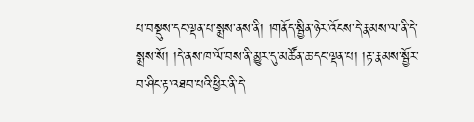པ་བསྡུས་དང་ལྡན་པ་སྨྲས་ནས་ནི། །གནོད་སྦྱིན་ཉེར་འོངས་དེ་རྣམས་ལ་ནི་དེ་སྨྲས་སོ། །དེ་ནས་ཁ་ལོ་བས་ནི་མྱུར་དུ་མཚོན་ཆ་དང་ལྡན་པ། །རྟ་རྣམས་སྦྱོར་བ་ཤིང་རྟ་འཐབ་པའི་ཕྱིར་ནི་དེ་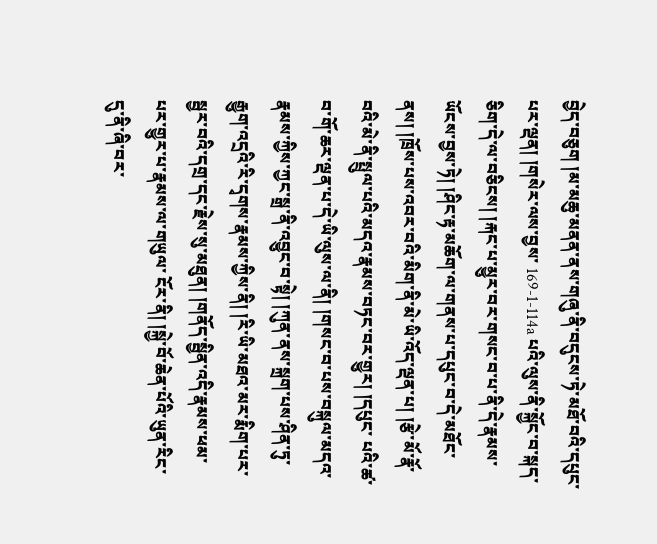བྱེད་བཅུག །མ་མཆུ་མནན་ནས་གཞུ་ནི་བདུངས་ཏེ་མཐོ་བའི་དཔུང་པར་ལྡན། །གསེར་ལས་བྱས་ 169-1-114a པའི་ལུས་ནི་སྐྱོང་བ་སྐད་ཅིག་དེ་ལ་བཅིངས། །རྐང་པ་མྱུར་བར་གསང་བ་པ་ནི་དེ་རྣམས་ཡོངས་བྱས་ཏེ། །ཤིང་རྟ་མཆོག་ལ་གནས་པ་དཔུང་བ་དེ་མཐོང་ནས། །ཁྲོས་པས་འབར་བའི་མིག་ནི་མེ་ཡི་འོད་ལྡན་པ། །རྩེ་མོ་རྣོ་བའི་མེ་ནི་སྤྲུལ་པའི་མདའ་རྣམས་བཏང་བར་གྱུར། །དཔུང་ པའི་ཚ་བ་གོ་ཆར་ལྡན་པ་དེ་ཡི་ལུས་ལ་ནི། །གསང་བ་པས་བསྐུལ་མདའ་རྣམས་ཀྱིས་ཀྱང་སྒྲ་ནི་འབྱུང་བ་སྟེ། །ཀུན་ནས་སྐྲག་པས་ཤིན་ཏུ་རྒྱུག་འདྲའི་རི་དྭགས་རྣམས་ཀྱིས་ནི། །རི་ཡི་མཐའ་མར་རྨིག་པར་སྦྱར་བའི་དགྲ་དང་རྗེས་སུ་མཐུན། །གནོད་སྦྱིན་འདི་རྣམས་ཕམ་པར་གྱུར་པ་རྣམས་ལ་གཡུལ་ ངོར་ནི། །སྐྱེ་བོ་ཆེན་པོའི་ཡུན་རིང་དུ་ནི་ཞི་བར་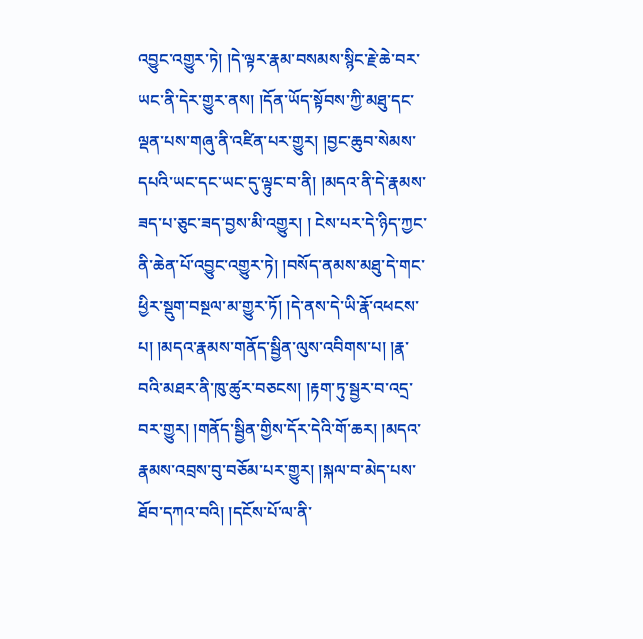འབྱུང་འགྱུར་ཏེ། །དེ་ལྟར་རྣམ་བསམས་སྙིང་རྗེ་ཆེ་བར་ཡང་ནི་དེར་གྱུར་ནས། །དོན་ཡོད་སྟོབས་ཀྱི་མཐུ་དང་ལྡན་པས་གཞུ་ནི་འཛིན་པར་གྱུར། །བྱང་ཆུབ་སེམས་དཔའི་ཡང་དང་ཡང་དུ་ལྟུང་བ་ནི། །མདའ་ནི་དེ་རྣམས་ཟད་པ་ཅུང་ཟད་བྱས་མི་འགྱུར། ། ངེས་པར་དེ་ཉིད་ཀྱང་ནི་ཆེན་པོ་འབྱུང་འགྱུར་ཏེ། །བསོད་ནམས་མཐུ་དེ་གང་ཕྱིར་སྡུག་བསྔལ་མ་གྱུར་ཏོ། །དེ་ནས་དེ་ཡི་རྣོ་འཕངས་པ། །མདའ་རྣམས་གནོད་སྦྱིན་ལུས་འབིགས་པ། །རྣ་བའི་མཐར་ནི་ཁུ་ཚུར་བཅངས། །རྟག་ཏུ་སྦྱར་བ་འདྲ་བར་གྱུར། །གནོད་སྦྱིན་གྱིས་དོར་དེའི་གོ་ཆར། །མདའ་ རྣམས་འབྲས་བུ་བཅོམ་པར་གྱུར། །སྐལ་བ་མེད་པས་ཐོབ་དཀའ་བའི། །དངོས་པོ་ལ་ནི་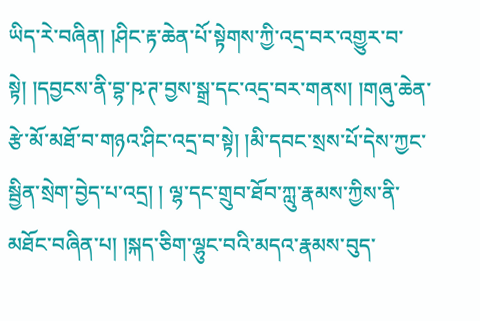ཡིད་རེ་བཞིན། །ཤིང་རྟ་ཆེན་པོ་སྟེགས་ཀྱི་འདྲ་བར་འགྱུར་བ་སྟེ། །དབྱངས་ནི་བྷ་ཥ་ཊ་བྱས་སྒྲ་དང་འདྲ་བར་གནས། །གཞུ་ཆེན་རྩེ་མོ་མཐོ་བ་གཉའ་ཤིང་འདྲ་བ་སྟེ། །མི་དབང་སྲས་པོ་དེས་ཀྱང་སྦྱིན་སྲེག་བྱེད་པ་འདྲ། ། ལྷ་དང་གྲུབ་ཐོབ་ཀླུ་རྣམས་ཀྱིས་ནི་མཐོང་བཞིན་པ། །སྐད་ཅིག་ལྷུང་བའི་མདའ་རྣམས་བུད་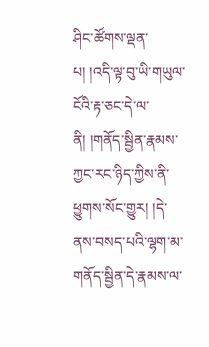ཤིང་ཚོགས་ལྡན་པ། །འདི་ལྟ་བུ་ཡི་གཡུལ་ངོའི་རྟ་ཅང་དེ་ལ་ནི། །གནོད་སྦྱིན་རྣམས་ཀྱང་རང་ཉིད་ཀྱིས་ནི་ཕྱུགས་སོང་གྱུར། །དེ་ནས་བསད་པའི་ལྷག་མ་གནོད་སྦྱིན་དེ་རྣམས་ལ་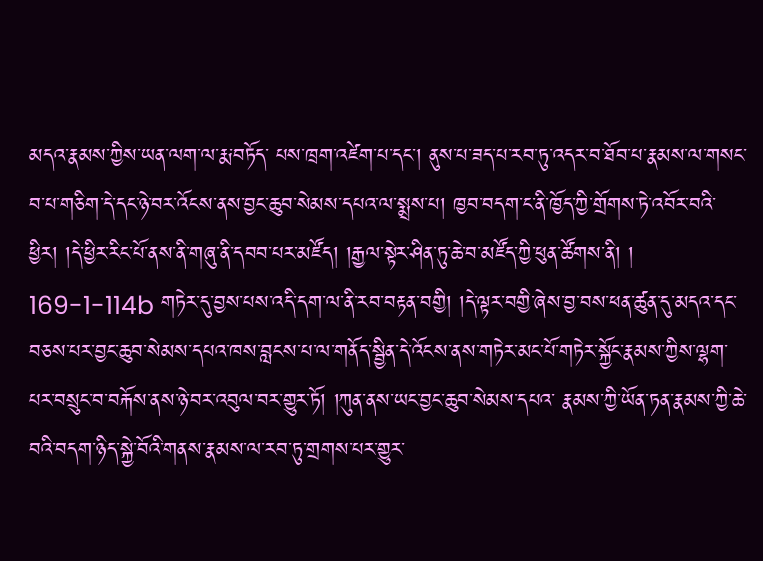མདའ་རྣམས་ཀྱིས་ཡན་ལག་ལ་རྨ་བཏོད་ པས་ཁྲག་འཛེག་པ་དང་། ནུས་པ་ཟད་པ་རབ་ཏུ་འདར་བ་ཐོབ་པ་རྣམས་ལ་གསང་བ་པ་གཅིག་དེ་དང་ཉེ་བར་འོངས་ནས་བྱང་ཆུབ་སེམས་དཔའ་ལ་སྨྲས་པ། ཁྱབ་བདག་ང་ནི་ཁྱོད་ཀྱི་གྲོགས་ཏེ་འབོར་བའི་ཕྱིར། །དེ་ཕྱིར་རིང་པོ་ནས་ནི་གཞུ་ནི་དབབ་པར་མཛོད། །རྒྱལ་སྟེར་ཤིན་ཏུ་ཆེ་བ་མཛོད་ཀྱི་ཕུན་ཚོགས་ནི། ། 169-1-114b གཏེར་དུ་བྱས་པས་འདི་དག་ལ་ནི་རབ་བརྟན་བགྱི། །དེ་ལྟར་བགྱི་ཞེས་བྱ་བས་ཕན་ཚུན་དུ་མདའ་དང་བཅས་པར་བྱང་ཆུབ་སེམས་དཔའ་ཁས་བླངས་པ་ལ་གནོད་སྦྱིན་དེ་འོངས་ནས་གཏེར་མང་པོ་གཏེར་སྐྱོང་རྣམས་ཀྱིས་ལྷག་པར་བསྲུང་བ་བརྐོས་ནས་ཉེ་བར་འབུལ་བར་གྱུར་ཏོ། །ཀུན་ནས་ཡང་བྱང་ཆུབ་སེམས་དཔའ་ རྣམས་ཀྱི་ཡོན་ཏན་རྣམས་ཀྱི་ཆེ་བའི་བདག་ཉིད་སྐྱེ་བོའི་གནས་རྣམས་ལ་རབ་ཏུ་གྲགས་པར་གྱུར་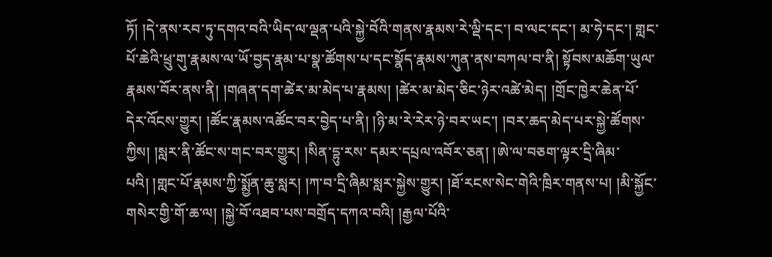ཏོ། །དེ་ནས་རབ་ཏུ་དགའ་བའི་ཡིད་ལ་ལྡན་པའི་སྐྱེ་བོའི་གནས་རྣམས་རེ་ལྡི་དང་། བ་ལང་དང་། མ་ཧེ་དང་། གླང་པོ་ཆེའི་ཕྲུ་གུ་རྣམས་ལ་ཡོ་བྱད་རྣམ་པ་སྣ་ཚོགས་པ་དང་སྣོད་རྣམས་ཀུན་ནས་བཀལ་བ་ནི། སྟོབས་མཆོག་ཡུལ་རྣམས་བོར་ནས་ནི། །གཞན་དག་ཚེར་མ་མེད་པ་རྣམས། །ཚེར་མ་མེད་ཅིང་ཉེར་འཚེ་མེད། །གྲོང་ཁྱེར་ཆེན་པོ་དེར་འོངས་གྱུར། །ཚོང་རྣམས་འཚོང་བར་བྱེད་པ་ནི། །ཉི་མ་རེ་རེར་ཉེ་བར་ཡང་། །བར་ཆད་མེད་པར་སྐྱེ་ཚོགས་ཀྱིས། །སླར་ནི་ཚོང་ས་གང་བར་གྱུར། །སིན་དྷུ་རས་ དམར་དཔྲལ་འབོར་ཅན། །ཨེ་ལ་བཅག་ལྟར་དྲི་ཞིམ་པའི། །གླང་པོ་རྣམས་ཀྱི་སྨྱོན་ཆུ་སླར། །ཀ་བ་དྲི་ཞིམ་སླར་སྐྱེས་གྱུར། །ཐོ་རངས་སེང་གེའི་ཁྲིར་གནས་པ། །མི་སྐྱོང་གསེར་གྱི་གོ་ཆ་ལ། །སྐྱེ་བོ་འཐབ་པས་བགྲོད་དཀའ་བའི། །རྒྱལ་པོའི་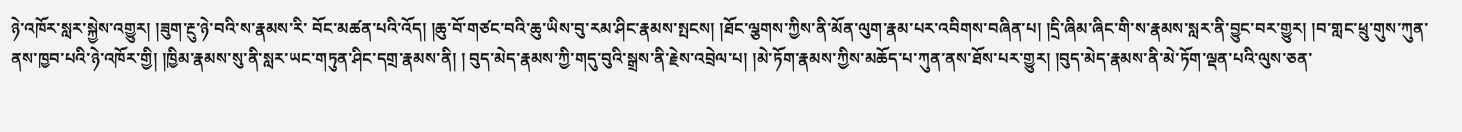ཉེ་འཁོར་སླར་སྐྱེས་འགྱུར། །ཟུག་རྔུ་ཉེ་བའི་ས་རྣམས་རི་ བོང་མཚན་པའི་འོད། །ཆུ་བོ་གཙང་བའི་ཆུ་ཡིས་བུ་རམ་ཤིང་རྣམས་སྤངས། །ཐོང་ལྕགས་ཀྱིས་ནི་མོན་ལུག་རྣམ་པར་འབིགས་བཞིན་པ། །དྲི་ཞིམ་ཞིང་གི་ས་རྣམས་སླར་ནི་བྱུང་བར་གྱུར། །བ་གླང་ཕྲུ་གུས་ཀུན་ནས་ཁྱབ་པའི་ཉེ་འཁོར་གྱི། །ཁྱིམ་རྣམས་སུ་ནི་སླར་ཡང་གཏུན་ཤིང་དགྲ་རྣམས་ནི། ། བུད་མེད་རྣམས་ཀྱི་གདུ་བུའི་སྒྲས་ནི་རྗེས་འབྲེལ་པ། །མེ་ཏོག་རྣམས་ཀྱིས་མཆོད་པ་ཀུན་ནས་ཐོས་པར་གྱུར། །བུད་མེད་རྣམས་ནི་མེ་ཏོག་ལྡན་པའི་ལུས་ཅན་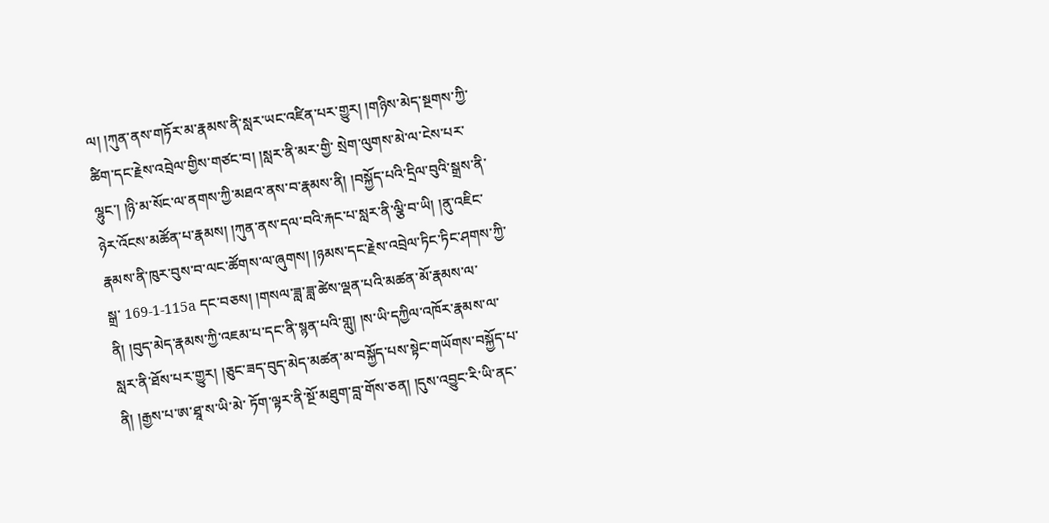ལ། །ཀུན་ནས་གཏོར་མ་རྣམས་ནི་སླར་ཡང་འཛིན་པར་གྱུར། །གཉིས་མེད་སྔགས་ཀྱི་ཚིག་དང་རྗེས་འབྲེལ་གྱིས་གཙང་བ། །སླར་ནི་མར་གྱི་ སྲེག་ལུགས་མེ་ལ་ངེས་པར་ལྷུང་། །ཉི་མ་སོང་ལ་ནགས་ཀྱི་མཐའ་ནས་བ་རྣམས་ནི། །བསྐྱོད་པའི་དྲིལ་བུའི་སྒྲས་ནི་ཉེར་འོངས་མཚོན་པ་རྣམས། །ཀུན་ནས་དལ་བའི་རྐང་པ་སླར་ནི་ལྕི་བ་ཡི། །ནུ་འཇིང་རྣམས་ནི་ཁུར་བུས་བ་ལང་ཚོགས་ལ་ཞུགས། །ཉམས་དང་རྗེས་འབྲེལ་ཏིང་ཏིང་ཤགས་ཀྱི་སྒྲ་ 169-1-115a དང་བཅས། །གསལ་ཟླ་ཟླ་ཚེས་ལྡན་པའི་མཚན་མོ་རྣམས་ལ་ནི། །བུད་མེད་རྣམས་ཀྱི་འཇམ་པ་དང་ནི་སྙན་པའི་གླུ། །ས་ཡི་དཀྱིལ་འཁོར་རྣམས་ལ་སླར་ནི་ཐོས་པར་གྱུར། །ཅུང་ཟད་བུད་མེད་མཚན་མ་བསྐྱོད་པས་སྟེང་གཡོགས་བསྐྱོད་པ་ནི། །རྒྱས་པ་ཨ་ཐཱ་ས་ཡི་མེ་ ཏོག་ལྟར་ནི་སྔོ་མཐུག་བླ་གོས་ཅན། །དུས་འབྱུང་རི་ཡི་ནང་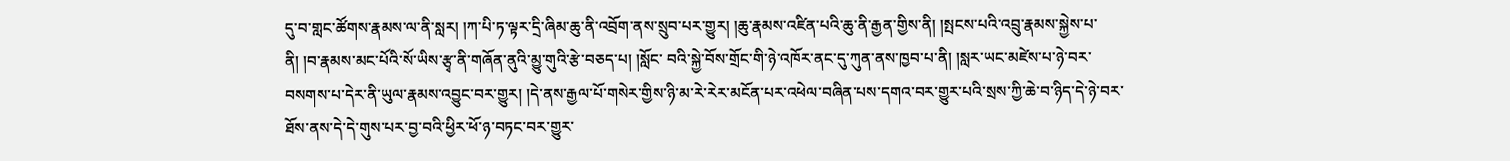དུ་བ་གླང་ཚོགས་རྣམས་ལ་ནི་སླར། །ཀ་པི་ཏ་ལྟར་དྲི་ཞིམ་ཆུ་ནི་འབྲོག་ནས་སྲུབ་པར་གྱུར། །ཆུ་རྣམས་འཛིན་པའི་ཆུ་ནི་རྒྱན་གྱིས་ནི། །སྤངས་པའི་འབྲུ་རྣམས་སྐྱེས་པ་ནི། །བ་རྣམས་མང་པོའི་སོ་ཡིས་རྩྭ་ནི་གཞོན་ནུའི་མྱུ་གུའི་རྩེ་བཅད་པ། །སློང་ བའི་སྐྱེ་བོས་གྲོང་གི་ཉེ་འཁོར་ནང་དུ་ཀུན་ནས་ཁྱབ་པ་ནི། །སླར་ཡང་མཛེས་པ་ཉེ་བར་བསགས་པ་དེར་ནི་ཡུལ་རྣམས་འབྱུང་བར་གྱུར། །དེ་ནས་རྒྱལ་པོ་གསེར་གྱིས་ཉི་མ་རེ་རེར་མངོན་པར་འཕེལ་བཞིན་པས་དགའ་བར་གྱུར་པའི་སྲས་ཀྱི་ཆེ་བ་ཉིད་དེ་ཉེ་བར་ཐོས་ནས་དེ་དེ་གུས་པར་བྱ་བའི་ཕྱིར་ཕོ་ཉ་བཏང་བར་གྱུར་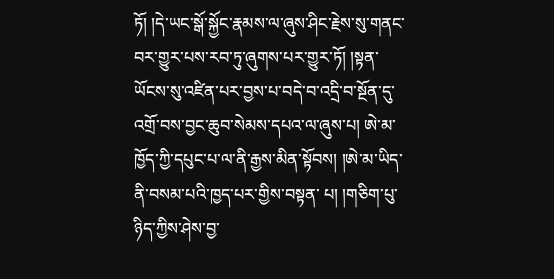ཏོ། །དེ་ཡང་སྒོ་སྐྱོང་རྣམས་ལ་ཞུས་ཤིང་རྗེས་སུ་གནང་བར་གྱུར་པས་རབ་ཏུ་ཞུགས་པར་གྱུར་ཏོ། །སྟན་ཡོངས་སུ་འཛིན་པར་བྱས་པ་བདེ་བ་འདྲི་བ་སྔོན་དུ་འགྲོ་བས་བྱང་ཆུབ་སེམས་དཔའ་ལ་ཞུས་པ། ཨེ་མ་ཁྱོད་ཀྱི་དཔུང་པ་ལ་ནི་རྒྱས་མིན་སྟོབས། །ཨེ་མ་ཡིད་ནི་བསམ་པའི་ཁྱད་པར་གྱིས་བསྟན་ པ། །གཅིག་པུ་ཉིད་ཀྱིས་ཤེས་བྱ་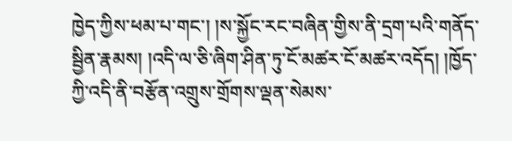ཁྱེད་ཀྱིས་ཕམ་པ་གང་། །ས་སྐྱོང་རང་བཞིན་གྱིས་ནི་དྲག་པའི་གནོད་སྦྱིན་རྣམས། །འདི་ལ་ཅི་ཞིག་ཤིན་ཏུ་ངོ་མཚར་ངོ་མཚར་འདོད། །ཁྱོད་ཀྱི་འདི་ནི་བརྩོན་འགྲུས་གྲོགས་ལྡན་སེམས་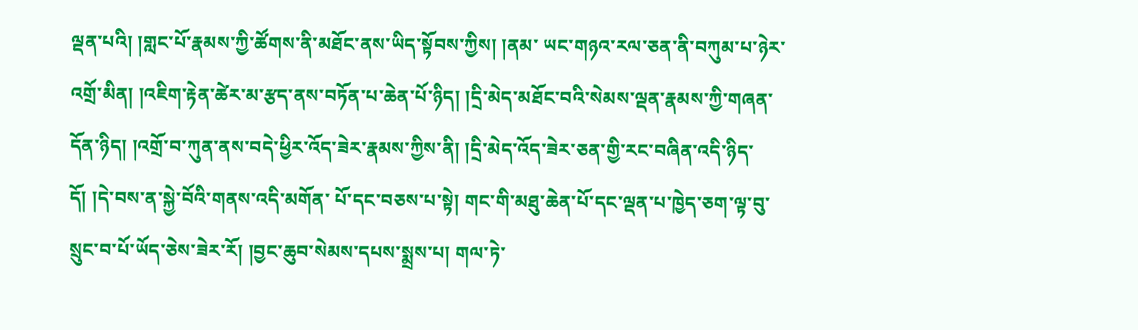ལྡན་པའི། །གླང་པོ་རྣམས་ཀྱི་ཚོགས་ནི་མཐོང་ནས་ཡིད་སྟོབས་ཀྱིས། །ནམ་ ཡང་གཉའ་རལ་ཅན་ནི་བཀུམ་པ་ཉེར་འགྲོ་མིན། །འཇིག་རྟེན་ཚེར་མ་རྩད་ནས་བཏོན་པ་ཆེན་པོ་ཉིད། །དྲི་མེད་མཐོང་བའི་སེམས་ལྡན་རྣམས་ཀྱི་གཞན་དོན་ཉིད། །འགྲོ་བ་ཀུན་ནས་བདེ་ཕྱིར་འོད་ཟེར་རྣམས་ཀྱིས་ནི། །དྲི་མེད་འོད་ཟེར་ཅན་གྱི་རང་བཞིན་འདི་ཉིད་དོ། །དེ་བས་ན་སྐྱེ་བོའི་གནས་འདི་མགོན་ པོ་དང་བཅས་པ་སྟེ། གང་གི་མཐུ་ཆེན་པོ་དང་ལྡན་པ་ཁྱེད་ཅག་ལྟ་བུ་སྲུང་བ་པོ་ཡོད་ཅེས་ཟེར་རོ། །བྱང་ཆུབ་སེམས་དཔས་སྨྲས་པ། གལ་ཏེ་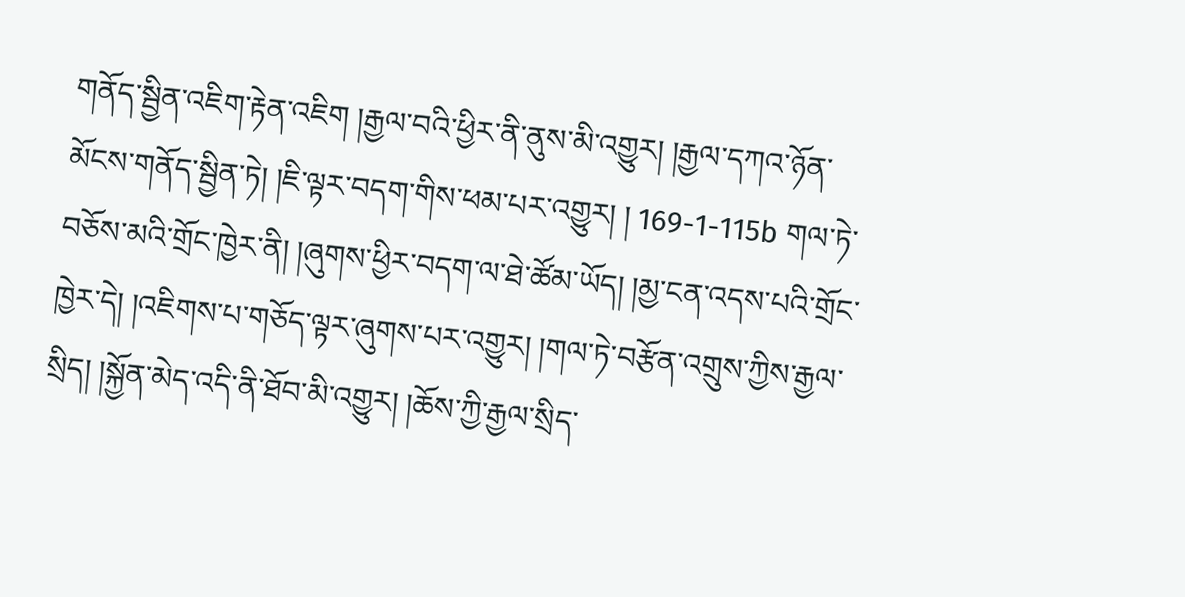གནོད་སྦྱིན་འཇིག་རྟེན་འཇིག །རྒྱལ་བའི་ཕྱིར་ནི་ནུས་མི་འགྱུར། །རྒྱལ་དཀའ་ཉོན་མོངས་གནོད་སྦྱིན་ཏེ། །ཇི་ལྟར་བདག་གིས་ཕམ་པར་འགྱུར། ། 169-1-115b གལ་ཏེ་བཅོས་མའི་གྲོང་ཁྱེར་ནི། །ཞུགས་ཕྱིར་བདག་ལ་ཐེ་ཚོམ་ཡོད། །མྱ་ངན་འདས་པའི་གྲོང་ཁྱེར་དེ། །འཇིགས་པ་གཅོད་ལྟར་ཞུགས་པར་འགྱུར། །གལ་ཏེ་བརྩོན་འགྲུས་ཀྱིས་རྒྱལ་སྲིད། །སྐྱོན་མེད་འདི་ནི་ཐོབ་མི་འགྱུར། །ཆོས་ཀྱི་རྒྱལ་སྲིད་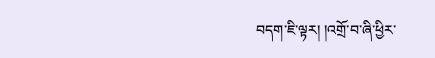བདག་ཇི་ལྟར། །འགྲོ་བ་ཞི་ཕྱིར་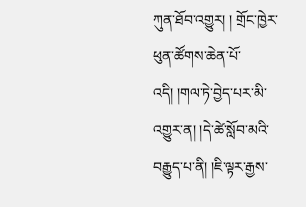ཀུན་ཐོབ་འགྱུར། ། གྲོང་ཁྱེར་ཕུན་ཚོགས་ཆེན་པོ་འདི། །གལ་ཏེ་བྱེད་པར་མི་འགྱུར་ན། །དེ་ཚེ་སློབ་མའི་བརྒྱུད་པ་ནི། །ཇི་ལྟར་རྒྱས་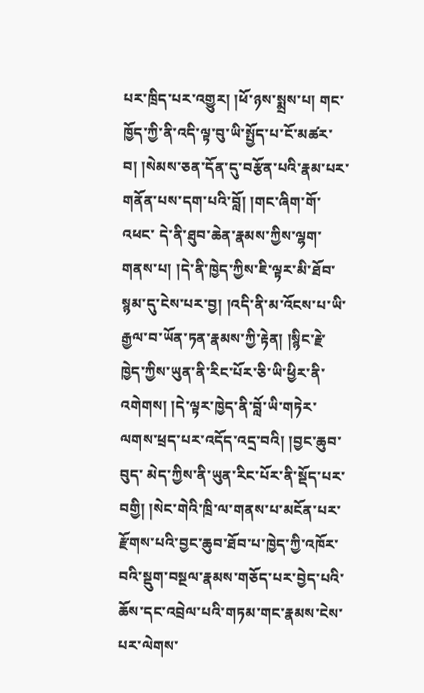པར་ཁྲིད་པར་འགྱུར། །ཕོ་ཉས་སྨྲས་པ། གང་ཁྱོད་ཀྱི་ནི་འདི་ལྟ་བུ་ཡི་སྤྱོད་པ་ངོ་མཚར་བ། །སེམས་ཅན་དོན་དུ་བརྩོན་པའི་རྣམ་པར་གནོན་པས་དག་པའི་བློ། །གང་ཞིག་གོ་འཕང་ དེ་ནི་ཐུབ་ཆེན་རྣམས་ཀྱིས་ལྷག་གནས་པ། །དེ་ནི་ཁྱེད་ཀྱིས་ཇི་ལྟར་མི་ཐོབ་སྙམ་དུ་ངེས་པར་བྱ། །འདི་ནི་མ་འོངས་པ་ཡི་རྒྱལ་བ་ཡོན་ཏན་རྣམས་ཀྱི་རྟེན། །སྙིང་རྗེ་ཁྱེད་ཀྱིས་ཡུན་ནི་རིང་པོར་ཅི་ཡི་ཕྱིར་ནི་འགེགས། །དེ་ལྟར་ཁྱེད་ནི་བློ་ཡི་གཏེར་ལགས་ཕྲད་པར་འདོད་འདྲ་བའི། །བྱང་ཆུབ་བུད་ མེད་ཀྱིས་ནི་ཡུན་རིང་པོར་ནི་སྡོད་པར་བགྱི། །སེང་གེའི་ཁྲི་ལ་གནས་པ་མངོན་པར་རྫོགས་པའི་བྱང་ཆུབ་ཐོབ་པ་ཁྱེད་ཀྱི་འཁོར་བའི་སྡུག་བསྔལ་རྣམས་གཅོད་པར་བྱེད་པའི་ཆོས་དང་འབྲེལ་པའི་གཏམ་གང་རྣམས་ངེས་པར་ལེགས་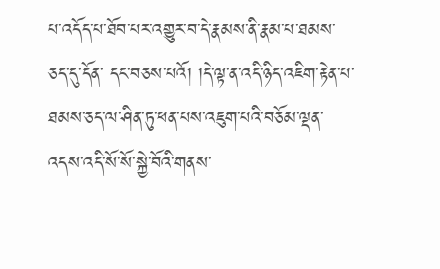པ་འདོད་པ་ཐོབ་པར་འགྱུར་བ་དེ་རྣམས་ནི་རྣམ་པ་ཐམས་ཅད་དུ་དོན་ དང་བཅས་པའོ། །དེ་ལྟ་ན་འདི་ཉིད་འཇིག་རྟེན་པ་ཐམས་ཅད་ལ་ཤིན་ཏུ་ཕན་པས་འཇུག་པའི་བཅོམ་ལྡན་འདས་འདི་སོ་སོ་སྐྱེ་བོའི་གནས་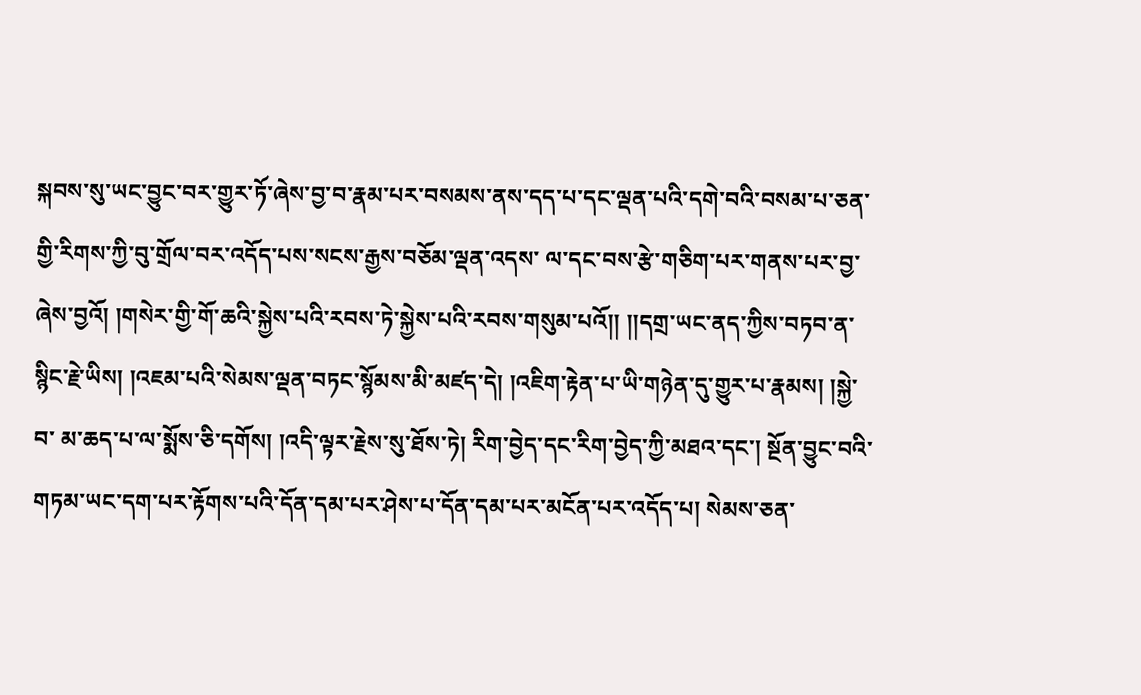སྐབས་སུ་ཡང་བྱུང་བར་གྱུར་ཏོ་ཞེས་བྱ་བ་རྣམ་པར་བསམས་ནས་དད་པ་དང་ལྡན་པའི་དགེ་བའི་བསམ་པ་ཅན་གྱི་རིགས་ཀྱི་བུ་གྲོལ་བར་འདོད་པས་སངས་རྒྱས་བཅོམ་ལྡན་འདས་ ལ་དང་བས་རྩེ་གཅིག་པར་གནས་པར་བྱ་ཞེས་བྱའོ། །གསེར་གྱི་གོ་ཆའི་སྐྱེས་པའི་རབས་ཏེ་སྐྱེས་པའི་རབས་གསུམ་པའོ།། །།དགྲ་ཡང་ནད་ཀྱིས་བཏབ་ན་སྙིང་རྗེ་ཡིས། །འཇམ་པའི་སེམས་ལྡན་བཏང་སྙོམས་མི་མཛད་དེ། །འཇིག་རྟེན་པ་ཡི་གཉེན་དུ་གྱུར་པ་རྣམས། །སྐྱེ་བ་ མ་ཆད་པ་ལ་སྨོས་ཅི་དགོས། །འདི་ལྟར་རྗེས་སུ་ཐོས་ཏེ། རིག་བྱེད་དང་རིག་བྱེད་ཀྱི་མཐའ་དང་། སྔོན་བྱུང་བའི་གཏམ་ཡང་དག་པར་རྟོགས་པའི་དོན་དམ་པར་ཤེས་པ་དོན་དམ་པར་མངོན་པར་འདོད་པ། སེམས་ཅན་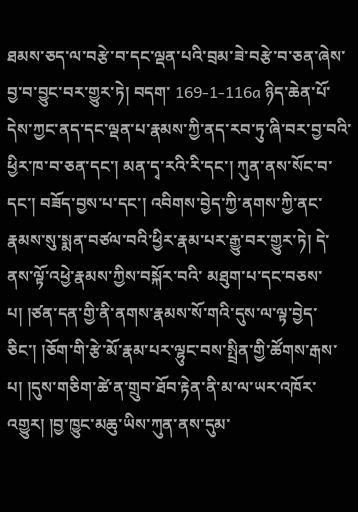ཐམས་ཅད་ལ་བརྩེ་བ་དང་ལྡན་པའི་བྲམ་ཟེ་བརྩེ་བ་ཅན་ཞེས་བྱ་བ་བྱུང་བར་གྱུར་ཏེ། བདག་ 169-1-116a ཉིད་ཆེན་པོ་དེས་ཀྱང་ནད་དང་ལྡན་པ་རྣམས་ཀྱི་ནད་རབ་ཏུ་ཞི་བར་བྱ་བའི་ཕྱིར་ཁ་བ་ཅན་དང་། མན་དྭ་རའི་རི་དང་། ཀུན་ནས་སོང་བ་དང་། བཟོད་བྱས་པ་དང་། འབིགས་བྱེད་ཀྱི་ནགས་ཀྱི་ནང་རྣམས་སུ་སྨན་བཙལ་བའི་ཕྱིར་རྣམ་པར་རྒྱུ་བར་གྱུར་ཏེ། དེ་ནས་ལྟོ་འཕྱེ་རྣམས་ཀྱིས་བསྐོར་བའི་ མཐུག་པ་དང་བཅས་པ། །ཙན་དན་གྱི་ནི་ནགས་རྣམས་སོ་གའི་དུས་ལ་ལྟ་བྱེད་ཅིང་། །ཅོག་གི་རྩེ་མོ་རྣམ་པར་ལྷུང་བས་སྤྲིན་གྱི་ཚོགས་རྒས་པ། །དུས་གཅིག་ཚེ་ན་གྲུབ་ཐོབ་རྟེན་ནི་མ་ལ་ཡར་འཁོར་འགྱུར། །བྱ་ཁྱུང་མཆུ་ཡིས་ཀུན་ནས་དུམ་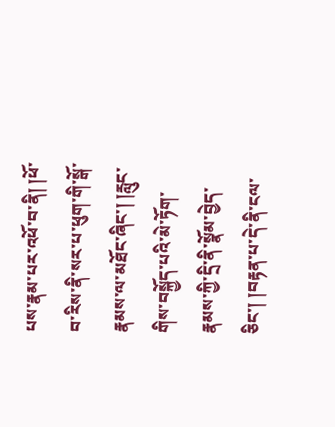པས་རྣམ་པར་འཕོ་བ་ནི། །ཕོ་བ་རིས་ནི་སར་པ་ཕུག་གི་སྒོ་ རྣམས་ལ་མཐོང་ཞིང་། །རླུང་གིས་བསྐྱོད་པའི་མེ་ཏོག་རྣམས་ཀྱི་དྲི་ནི་སྣོམ་བྱེད་ཅིང་། །བརྟན་པ་དེ་ནི་ངལ་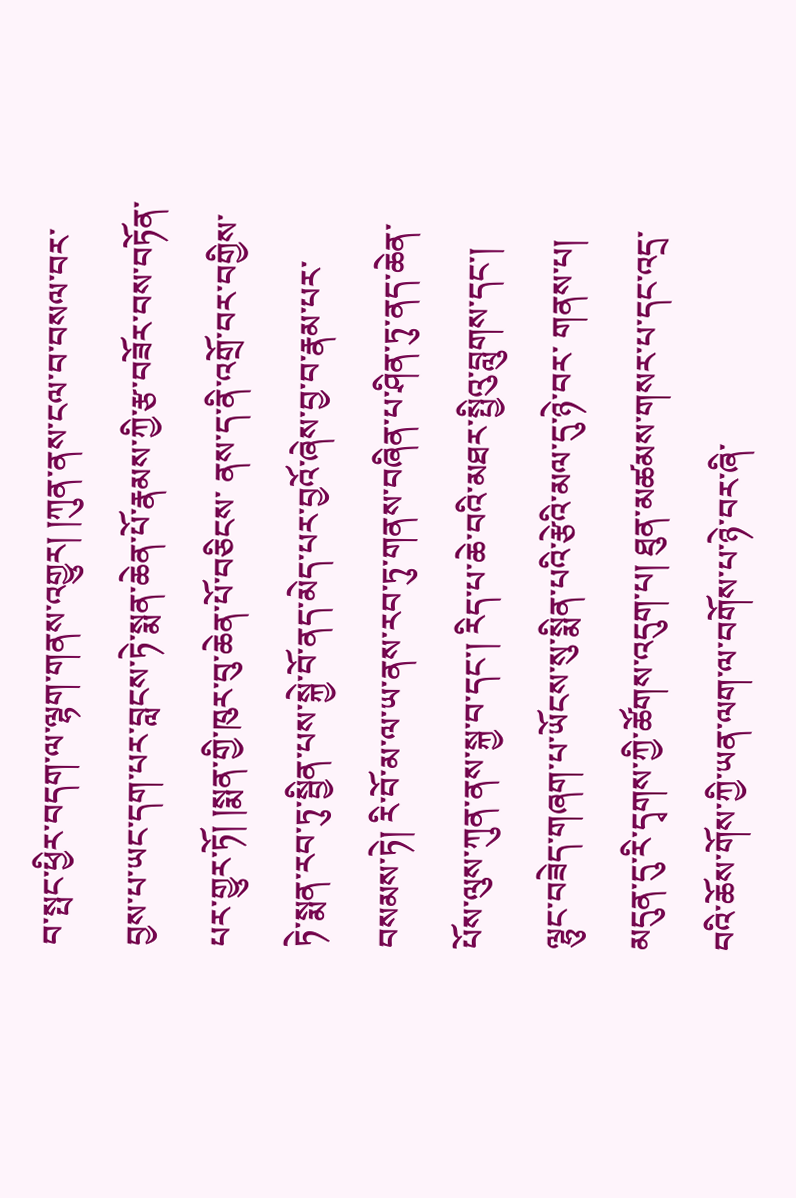བ་སྤང་ཕྱིར་བདག་ལ་ལྷག་གནས་འགྱུར། །ཀུན་ནས་ངལ་བ་བསལ་བར་བྱས་པ་ཡང་དག་པར་བླངས་ཏེ་སྨན་ཆེན་པོ་རྣམས་ཀྱི་རྩ་བཟོར་བས་བཏོན་པར་གྱུར་ཏོ། །སྨན་གྱི་ཁུར་བུ་ཆེན་པོ་བཅིངས་ ནས་ད་ནི་འགྲོ་བར་བགྱིས་ཏེ་སྨན་རབ་ཏུ་སྦྱིན་པས་སྐྱེ་བོ་ནད་མེད་པར་བྱའོ་ཞེས་བྱ་བ་རྣམ་པར་བསམས་ཏེ། རི་བོ་མ་ལ་ཡ་ནས་རབ་ཏུ་གནས་བཞིན་པ་ཤིན་ཏུ་ནད་ཆེན་པོས་ལུས་ཀུན་ནས་སྐྱ་བ་དང་། རིད་པ་ཆེ་བའི་མཐར་སྤྱིའུ་བླུགས་དང་། ལྷུང་བཟེད་གཞག་པ་ཡོངས་སུ་སྨིན་པའི་རྩེའི་མལ་དུ་ཉེ་བར་ གནས་པ། མདུན་དུ་རི་དྭགས་ཀྱི་ཚོགས་འདུག་པ། ཐུན་མཚམས་གསར་པ་དང་འདྲ་བའི་ཆོས་གོས་ཀྱི་ཡན་ལག་ལ་བགོས་པ་ཉེ་བར་ཞི་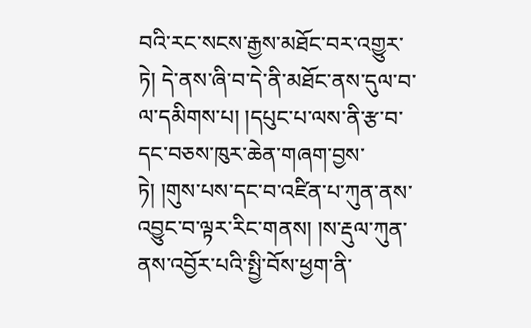བའི་རང་སངས་རྒྱས་མཐོང་བར་འགྱུར་ཏེ། དེ་ནས་ཞི་བ་དེ་ནི་མཐོང་ནས་དུལ་བ་ལ་དམིགས་པ། །དཔུང་པ་ལས་ནི་རྩ་བ་དང་བཅས་ཁུར་ཆེན་གཞག་བྱས་ ཏེ། །གུས་པས་དང་བ་འཛིན་པ་ཀུན་ནས་འབྱུང་བ་ལྟར་རིང་གནས། །ས་རྡུལ་ཀུན་ནས་འབྱོར་པའི་སྤྱི་བོས་ཕྱག་ནི་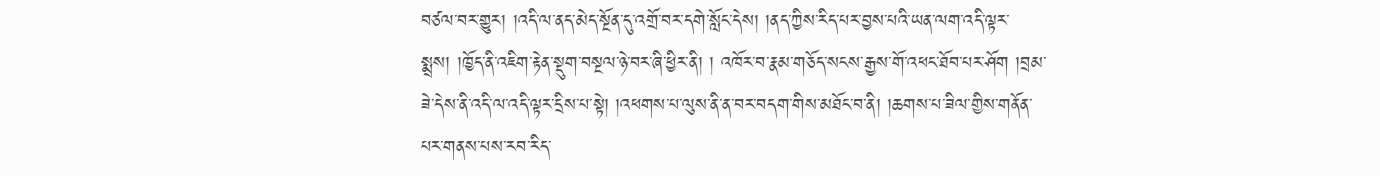བཙལ་བར་གྱུར། །འདི་ལ་ནད་མེད་སྔོན་དུ་འགྲོ་བར་དགེ་སློང་དེས། །ནད་ཀྱིས་རིད་པར་བྱས་པའི་ཡན་ལག་འདི་ལྟར་སྨྲས། །ཁྱོད་ནི་འཇིག་རྟེན་སྡུག་བསྔལ་ཉེ་བར་ཞི་ཕྱིར་ནི། ། འཁོར་བ་རྣམ་གཅོད་སངས་རྒྱས་གོ་འཕང་ཐོབ་པར་ཤོག །བྲམ་ཟེ་དེས་ནི་འདི་ལ་འདི་ལྟར་དྲིས་པ་སྟེ། །འཕགས་པ་ལུས་ནི་ན་བར་བདག་གིས་མཐོང་བ་ནི། །ཆགས་པ་ཟིལ་གྱིས་གནོན་པར་གནས་པས་རབ་རིད་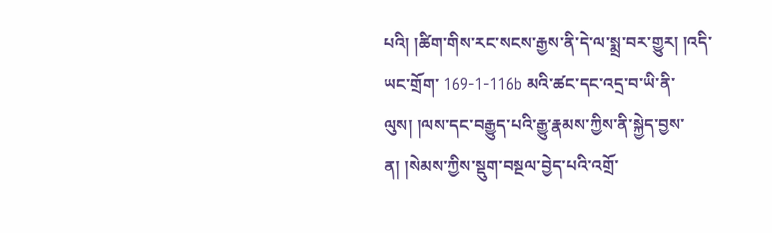པའི། །ཚིག་གིས་རང་སངས་རྒྱས་ནི་དེ་ལ་སྨྲ་བར་གྱུར། །འདི་ཡང་གྲོག་ 169-1-116b མའི་ཚང་དང་འདྲ་བ་ཡི་ནི་ལུས། །ལས་དང་བརྒྱུད་པའི་རྒྱུ་རྣམས་ཀྱིས་ནི་སྐྱེད་བྱས་ན། །སེམས་ཀྱིས་སྡུག་བསྔལ་བྱེད་པའི་འགྲོ་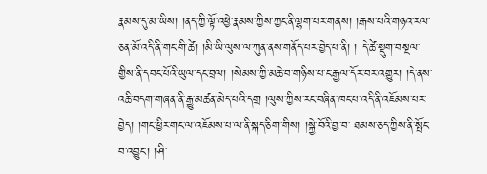རྣམས་དུ་མ་ཡིས། །ནད་ཀྱི་ལྟོ་འཕྱེ་རྣམས་ཀྱིས་ཀྱང་ནི་ལྷག་པར་གནས། །རྒས་པའི་གཉའ་རལ་ཅན་མོ་འདི་ནི་གང་གི་ཚེ། །མི་ཡི་ལུས་ལ་ཀུན་ནས་གནོད་པར་བྱེད་པ་ནི། ། དེ་ཚེ་སྡུག་བསྔལ་གྱིས་ནི་དབང་པོའི་ཡུལ་དང་བྲལ། །སེམས་ཀྱི་མཆེ་བ་གཉིས་པ་ང་རྒྱལ་དོར་བར་འགྱུར། །དེ་ནས་འཆི་བདག་གཞན་ནི་རྒྱུ་མཚན་མེད་པའི་དགྲ །ལུས་ཀྱིས་རང་བཞིན་ཁང་པ་འདི་ནི་འཇོམས་པར་བྱེད། །གང་ཕྱིར་གང་ལ་འཇོམས་པ་ལ་ནི་སྐད་ཅིག་གིས། །སྐྱེ་བོའི་བྱ་བ་ ཐམས་ཅད་ཀྱིས་ནི་སྤོང་བ་འབྱུང་། །ཤི་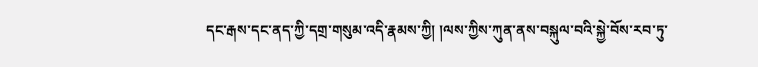དང་རྒས་དང་ནད་ཀྱི་དགྲ་གསུམ་འདི་རྣམས་ཀྱི། །ལས་ཀྱིས་ཀུན་ནས་བསྐུལ་བའི་སྐྱེ་བོས་རབ་ཏུ་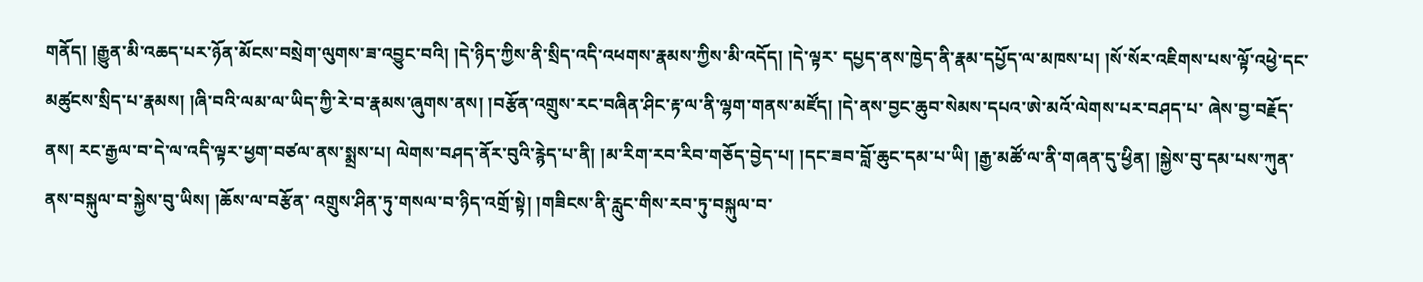གནོད། །རྒྱུན་མི་འཆད་པར་ཉོན་མོངས་བསྲེག་ལུགས་ཟ་འབྱུང་བའི། །དེ་ཉིད་ཀྱིས་ནི་སྲིད་འདི་འཕགས་རྣམས་ཀྱིས་མི་འདོད། །དེ་ལྟར་ དཔྱད་ནས་ཁྱེད་ནི་རྣམ་དཔྱོད་ལ་མཁས་པ། །སོ་སོར་འཇིགས་པས་ལྟོ་འཕྱེ་དང་མཚུངས་སྲིད་པ་རྣམས། །ཞི་བའི་ལམ་ལ་ཡིད་ཀྱི་རེ་བ་རྣམས་ཞུགས་ནས། །བརྩོན་འགྲུས་རང་བཞིན་ཤིང་རྟ་ལ་ནི་ལྷག་གནས་མཛོད། །དེ་ནས་བྱང་ཆུབ་སེམས་དཔའ་ཨེ་མའོ་ལེགས་པར་བཤད་པ་ ཞེས་བྱ་བརྗོད་ནས། རང་རྒྱལ་བ་དེ་ལ་འདི་ལྟར་ཕྱག་བཙལ་ནས་སྨྲས་པ། ལེགས་བཤད་ནོར་བུའི་རྙེད་པ་ནི། །མ་རིག་རབ་རིབ་གཅོད་བྱེད་པ། །དང་ཟབ་བློ་ཆུང་དམ་པ་ཡི། །རྒྱ་མཚོ་ལ་ནི་གཞན་དུ་ཕྱིན། །སྐྱེས་བུ་དམ་པས་ཀུན་ནས་བསྐུལ་བ་སྐྱེས་བུ་ཡིས། །ཆོས་ལ་བརྩོན་ འགྲུས་ཤིན་ཏུ་གསལ་བ་ཉིད་འགྲོ་སྟེ། །གཟིངས་ནི་རླུང་གིས་རབ་ཏུ་བསྐུལ་བ་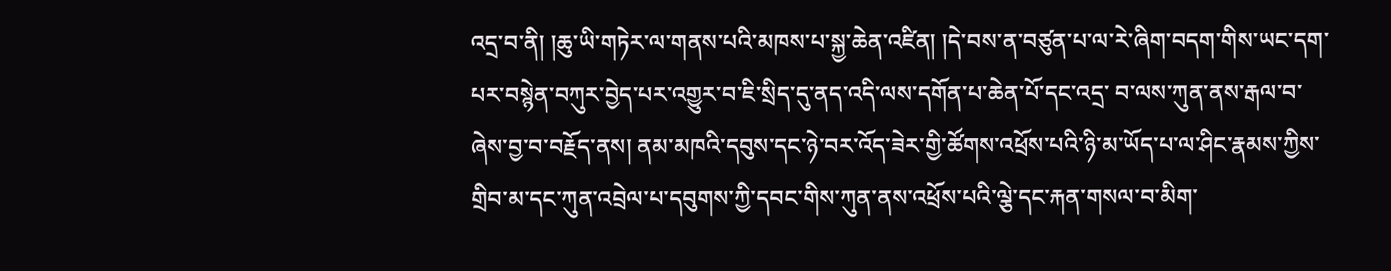འདྲ་བ་ནི། །ཆུ་ཡི་གཏེར་ལ་གནས་པའི་མཁས་པ་སྐྱ་ཆེན་འཛིན། །དེ་བས་ན་བཙུན་པ་ལ་རེ་ཞིག་བདག་གིས་ཡང་དག་པར་བསྙེན་བཀུར་བྱེད་པར་འགྱུར་བ་ཇི་སྲིད་དུ་ནད་འདི་ལས་དགོན་པ་ཆེན་པོ་དང་འདྲ་ བ་ལས་ཀུན་ནས་རྒལ་བ་ཞེས་བྱ་བ་བརྗོད་ནས། ནམ་མཁའི་དབུས་དང་ཉེ་བར་འོད་ཟེར་གྱི་ཚོགས་འཕྲོས་པའི་ཉི་མ་ཡོད་པ་ལ་ཤིང་རྣམས་ཀྱིས་གྲིབ་མ་དང་ཀུན་འབྲེལ་པ་དབུགས་ཀྱི་དབང་གིས་ཀུན་ནས་འཕྲོས་པའི་ལྕེ་དང་རྐན་གསལ་བ་མིག་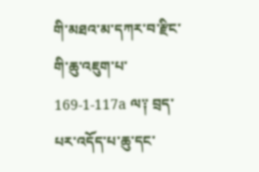གི་མཐའ་མ་དཀར་བ་རྫིང་གི་ཆུ་འཇུག་པ་ 169-1-117a ལ༑ བྲད་པར་འདོད་པ་ཆུ་དང་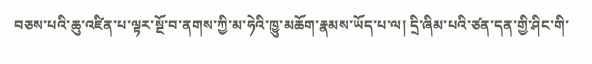བཅས་པའི་ཆུ་འཛིན་པ་ལྟར་སྔོ་བ་ནགས་ཀྱི་མ་ཧེའི་ཁྱུ་མཆོག་རྣམས་ཡོད་པ་ལ། དྲི་ཞིམ་པའི་ཙན་དན་གྱི་ཤིང་གི་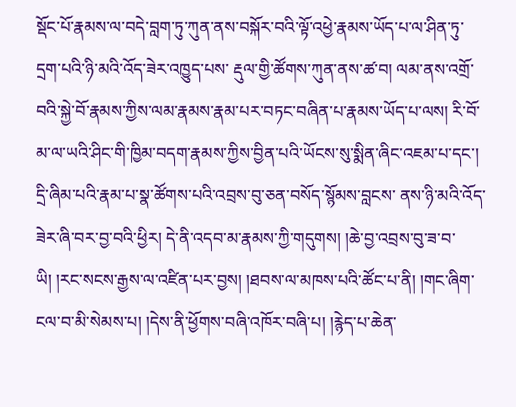སྡོང་པོ་རྣམས་ལ་བདེ་བླག་ཏུ་ཀུན་ནས་བསྐོར་བའི་ལྟོ་འཕྱེ་རྣམས་ཡོད་པ་ལ་ཤིན་ཏུ་དྲག་པའི་ཉི་མའི་འོད་ཟེར་འཁྱུད་པས་ རྡུལ་གྱི་ཚོགས་ཀུན་ནས་ཚ་བ། ལམ་ནས་འགྲོ་བའི་སྐྱེ་བོ་རྣམས་ཀྱིས་ལམ་རྣམས་རྣམ་པར་བཏང་བཞིན་པ་རྣམས་ཡོད་པ་ལས། རི་བོ་མ་ལ་ཡའི་ཤིང་གི་ཁྱིམ་བདག་རྣམས་ཀྱིས་བྱིན་པའི་ཡོངས་སུ་སྨིན་ཞིང་འཇམ་པ་དང་། དྲི་ཞིམ་པའི་རྣམ་པ་སྣ་ཚོགས་པའི་འབྲས་བུ་ཅན་བསོད་སྙོམས་བླངས་ ནས་ཉི་མའི་འོད་ཟེར་ཞི་བར་བྱ་བའི་ཕྱིར། དེ་ནི་འདབ་མ་རྣམས་ཀྱི་གདུགས། །ཆེ་བྱ་འབྲས་བུ་ཟ་བ་ཡི། །རང་སངས་རྒྱས་ལ་འཛིན་པར་བྱས། །ཐབས་ལ་མཁས་པའི་ཚོང་པ་ནི། །གང་ཞིག་ངལ་བ་མི་སེམས་པ། །དེས་ནི་ཕྱོགས་བཞི་འཁོར་བཞི་པ། །རྙེད་པ་ཆེན་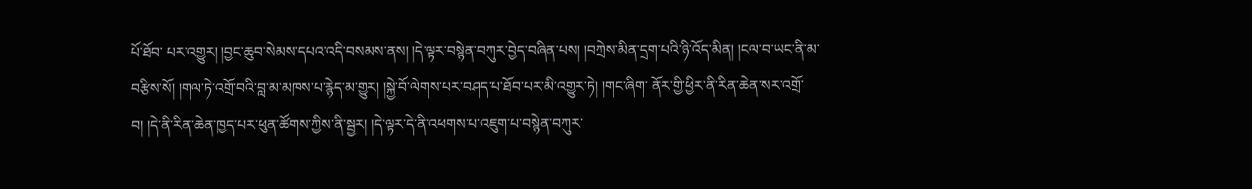པོ་ཐོབ་ པར་འགྱུར། །བྱང་ཆུབ་སེམས་དཔའ་འདི་བསམས་ནས། །དེ་ལྟར་བསྙེན་བཀུར་བྱེད་བཞིན་པས། །བཀྲེས་མིན་དྲག་པའི་ཉི་འོད་མིན། །ངལ་བ་ཡང་ནི་མ་བརྩིས་སོ། །གལ་ཏེ་འགྲོ་བའི་བླ་མ་མཁས་པ་རྙེད་མ་གྱུར། །སྐྱེ་བོ་ལེགས་པར་བཤད་པ་ཐོབ་པར་མི་འགྱུར་ཏེ། །གང་ཞིག་ ནོར་གྱི་ཕྱིར་ནི་རིན་ཆེན་སར་འགྲོ་བ། །དེ་ནི་རིན་ཆེན་ཁྱད་པར་ཕུན་ཚོགས་ཀྱིས་ནི་སྦྱར། །དེ་ལྟར་དེ་ནི་འཕགས་པ་འཇུག་པ་བསྙེན་བཀུར་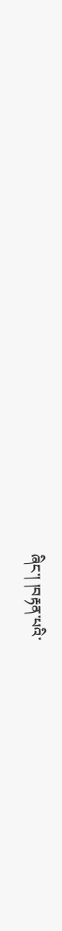ཞིང་། །བརྟན་པའི་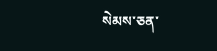སེམས་ཅན་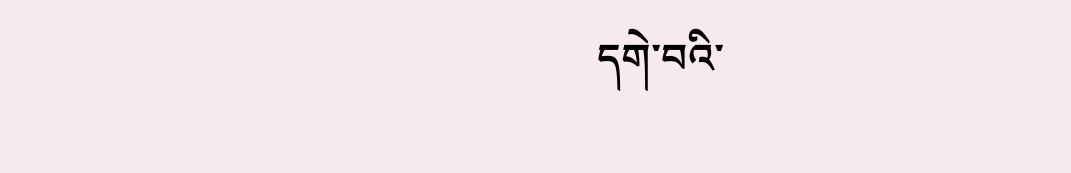དགེ་བའི་